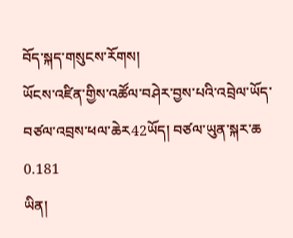བོད་སྐད་གསུངས་རོགས།
ཡོངས་འཛིན་གྱིས་འཚོལ་བཤེར་བྱས་པའི་འབྲེལ་ཡོད་བཙལ་འབྲས་ཕལ་ཆེར42ཡོད། བཙལ་ཡུན་སྐར་ཆ 0.181
ཡིན།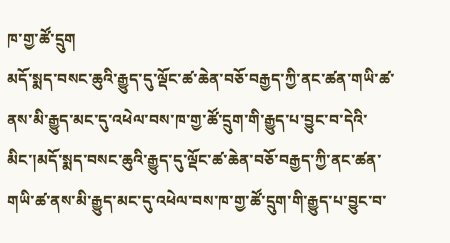ཁ་གྱ་ཚོ་དྲུག
མདོ་སྨད་བསང་ཆུའི་རྒྱུད་དུ་ལྡོང་ཚ་ཆེན་བཅོ་བརྒྱད་ཀྱི་ནང་ཚན་གཡི་ཚ་ནས་མི་རྒྱུད་མང་དུ་འཕེལ་བས་ཁ་གྱ་ཚོ་དྲུག་གི་རྒྱུད་པ་བྱུང་བ་དེའི་མིང་།མདོ་སྨད་བསང་ཆུའི་རྒྱུད་དུ་ལྡོང་ཚ་ཆེན་བཅོ་བརྒྱད་ཀྱི་ནང་ཚན་གཡི་ཚ་ནས་མི་རྒྱུད་མང་དུ་འཕེལ་བས་ཁ་གྱ་ཚོ་དྲུག་གི་རྒྱུད་པ་བྱུང་བ་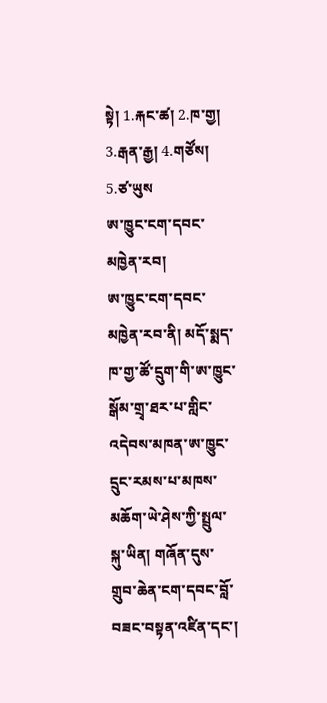སྟེ། 1.རྐང་ཚ། 2.ཁ་གྱ། 3.རྒན་རྒྱ། 4.གཙོས། 5.ཙ་ཡུས
ཨ་ཁྱུང་ངག་དབང་མཁྱེན་རབ།
ཨ་ཁྱུང་ངག་དབང་མཁྱེན་རབ་ནི། མདོ་སྨད་ཁ་གྱ་ཚོ་དྲུག་གི་ཨ་ཁྱུང་སྒོམ་གྲྭ་ཐར་པ་གླིང་འདེབས་མཁན་ཨ་ཁྱུང་དྲུང་རམས་པ་མཁས་མཆོག་ཡེ་ཤེས་ཀྱི་སྤྲུལ་སྐུ་ཡིན། གཞོན་དུས་གྲུབ་ཆེན་ངག་དབང་བློ་བཟང་བསྟན་འཛིན་དང་།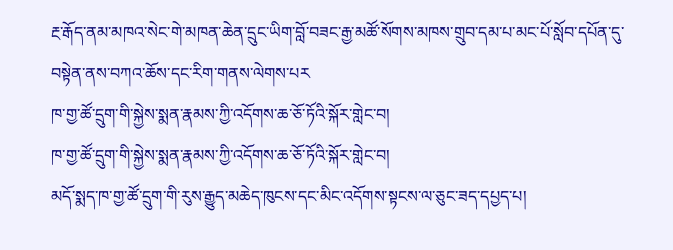རྔ་རྒོད་ནམ་མཁའ་སེང་གེ་མཁན་ཆེན་དྲུང་ཡིག་བློ་བཟང་རྒྱ་མཚོ་སོགས་མཁས་གྲུབ་དམ་པ་མང་པོ་སློབ་དཔོན་དུ་བསྟེན་ནས་བཀའ་ཆོས་དང་རིག་གནས་ལེགས་པར
ཁ་གྱ་ཚོ་དྲུག་གི་སྐྱེས་སྨན་རྣམས་ཀྱི་འདོགས་ཆ་ཅོ་ཏོའི་སྐོར་གླེང་བ།
ཁ་གྱ་ཚོ་དྲུག་གི་སྐྱེས་སྨན་རྣམས་ཀྱི་འདོགས་ཆ་ཅོ་ཏོའི་སྐོར་གླེང་བ།
མདོ་སྨད་ཁ་གྱ་ཚོ་དྲུག་གི་རུས་རྒྱུད་མཆེད་ཁུངས་དང་མིང་འདོགས་སྟངས་ལ་ཅུང་ཟད་དཔྱད་པ།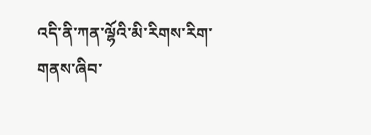འདི་ནི་ཀན་ལྷོའི་མི་རིགས་རིག་གནས་ཞིབ་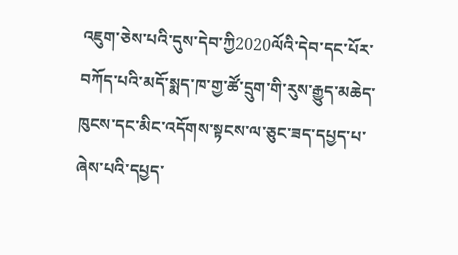འཇུག་ཅེས་པའི་དུས་དེབ་ཀྱི2020ལོའི་དེབ་དང་པོར་བཀོད་པའི་མདོ་སྨད་ཁ་གྱ་ཚོ་དྲུག་གི་རུས་རྒྱུད་མཆེད་ཁུངས་དང་མིང་འདོགས་སྟངས་ལ་ཅུང་ཟད་དཔྱད་པ་ཞེས་པའི་དཔྱད་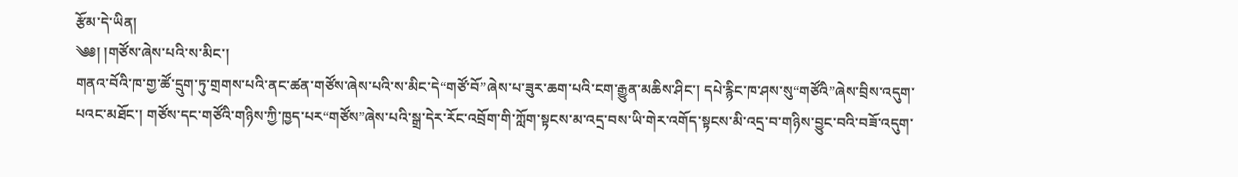རྩོམ་དེ་ཡིན།
༄༅། །གཙོས་ཞེས་པའི་ས་མིང་།
གནའ་བོའི་ཁ་གྱ་ཚོ་དྲུག་ཏུ་གྲགས་པའི་ནང་ཚན་གཙོས་ཞེས་པའི་ས་མིང་དེ“གཙོ་བོ”ཞེས་པ་ཟུར་ཆག་པའི་ངག་རྒྱུན་མཆིས་ཤིང་། དཔེ་རྙིང་ཁ་ཤས་སུ“གཙོའི”ཞེས་བྲིས་འདུག་པའང་མཐོང་། གཙོས་དང་གཙོའི་གཉིས་ཀྱི་ཁྱད་པར“གཙོས”ཞེས་པའི་སྒྲ་དེར་རོང་འབྲོག་གི་ཀློག་སྟངས་མ་འདྲ་བས་ཡི་གེར་འགོད་སྟངས་མི་འདྲ་བ་གཉིས་བྱུང་བའི་བཟོ་འདུག་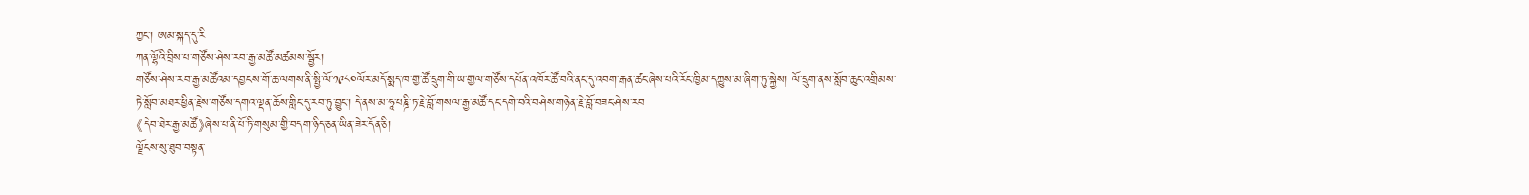ཀྱང་། ཨམ་སྐད་དུ་རི
ཀན་ལྷོའི་བྲིས་པ་གཙོས་ཤེས་རབ་རྒྱ་མཚོ་མཚམས་སྦྱོར།
གཙོས་ཤེས་རབ་རྒྱ་མཚོའམ་དབྱངས་གོ་ཆ་ལགས་ནི་སྤྱི་ལོ་༡༩༨༠ལོར་མདོ་སྨད་ཁ་གྱ་ཚོ་དྲུག་གི་ཡ་གྱལ་གཙོས་དཔོན་འཁོར་ཚོ་བའི་ནང་དུ་འབག་རྒན་ཚང་ཞེས་པའི་རོང་ཁྱིམ་དཀྱུས་མ་ཞིག་ཏུ་སྐྱེས། ལོ་དྲུག་ནས་སློབ་ཆུང་འགྲིམས་ཏེ་སློབ་མཐར་ཕྱིན་རྗེས་གཙོས་དགའ་ལྡན་ཆོས་གླིང་དུ་རབ་ཏུ་བྱུང་། དེ་ནས་མ་ཧཱ་པཎྜི་ཏ་རྗེ་བློ་གསལ་རྒྱ་མཚོ་དང་དགེ་བའི་བཤེས་གཉེན་རྗེ་བློ་བཟང་ཤེས་རབ
《དེབ་ཐེར་རྒྱ་མཚོ》ཞེས་པ་ནི་པོ་ཏི་གསུམ་གྱི་བདག་ཉིད་ཅན་ཡིན་ཟེར་དོན་ཅི།
ལྗོངས་སུ་ཐུབ་བསྟན་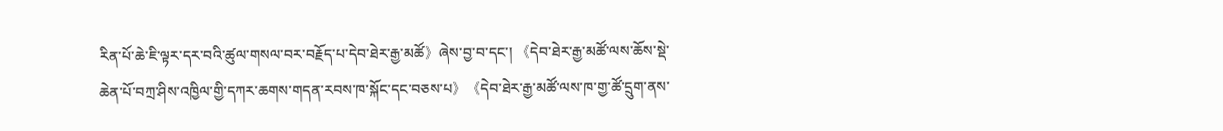རིན་པོ་ཆེ་ཇི་ལྟར་དར་བའི་ཚུལ་གསལ་བར་བརྗོད་པ་དེབ་ཐེར་རྒྱ་མཚོ》ཞེས་བྱ་བ་དང་། 《དེབ་ཐེར་རྒྱ་མཚོ་ལས་ཆོས་སྡེ་ཆེན་པོ་བཀྲ་ཤིས་འཁྱིལ་གྱི་དཀར་ཆགས་གདན་རབས་ཁ་སྐོང་དང་བཅས་པ》《དེབ་ཐེར་རྒྱ་མཚོ་ལས་ཁ་གྱ་ཚོ་དྲུག་ནས་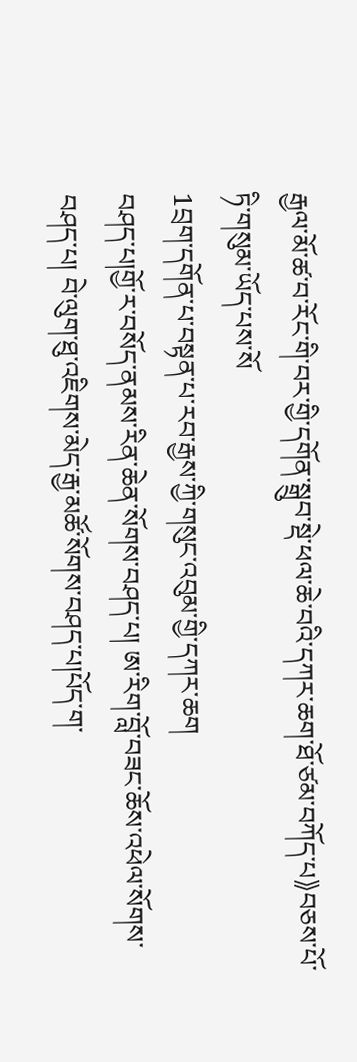རྒྱལ་མོ་ཚ་བ་རོང་གི་བར་གྱི་དགོན་སྒྲུབ་སྡེ་ཕལ་ཆེ་བའི་དཀར་ཆག་ཐོ་ཙམ་བཀོད་པ》བཅས་པོ་ཏི་གསུམ་ཡོད་པས་སོ
1བྲག་དགོན་པ་བསྟན་པ་རབ་རྒྱས་ཀྱི་གསུང་འབུམ་གྱི་དཀར་ཆག
བཤད་པ།གྱོ་ར་བསོད་ནམས་རིན་ཆེན་སོགས་བཤད་པ། ཨ་རིག་བློ་བཟང་ཆོས་འཕེལ་སོགས་བཤད་པ། བེ་ལུག་ཐུ་འཇིགས་མེད་རྒྱ་མཚོ་སོགས་བཤད་པ།པོད་ག་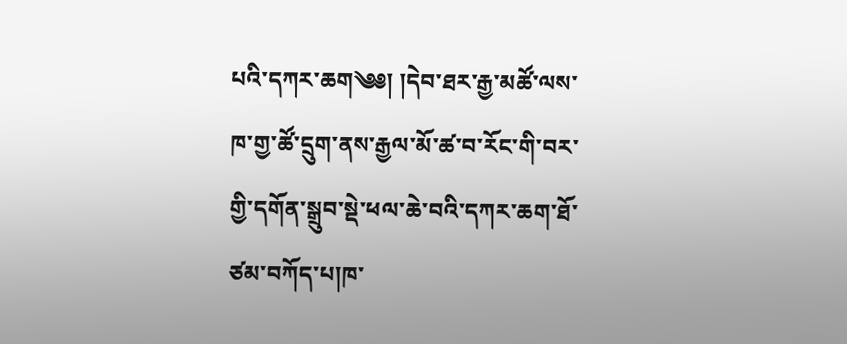པའི་དཀར་ཆག༄༅། །དེབ་ཐར་རྒྱ་མཚོ་ལས་ཁ་གྱ་ཚོ་དྲུག་ནས་རྒྱལ་མོ་ཚ་བ་རོང་གི་བར་གྱི་དགོན་སྒྲུབ་སྡེ་ཕལ་ཆེ་བའི་དཀར་ཆག་ཐོ་ཙམ་བཀོད་པ།ཁ་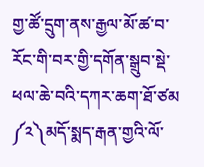གྱ་ཚོ་དྲུག་ནས་རྒྱལ་མོ་ཚ་བ་རོང་གི་བར་གྱི་དགོན་སྒྲུབ་སྡེ་ཕལ་ཆེ་བའི་དཀར་ཆག་ཐོ་ཙམ
༼༢༽མདོ་སྨད་རྒན་གྱའི་ལོ་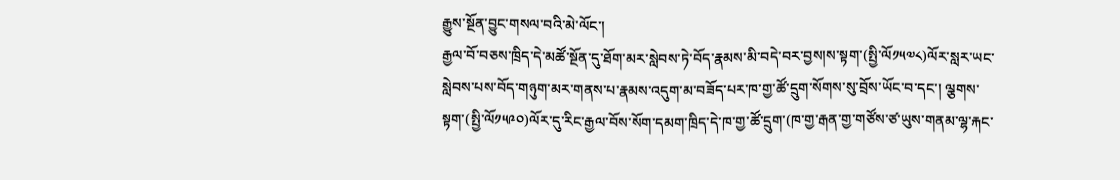རྒྱུས་སྔོན་བྱུང་གསལ་བའི་མེ་ལོང་།
རྒྱལ་བོ་བཅས་ཁྲིད་དེ་མཚོ་སྔོན་དུ་ཐོག་མར་སླེབས་ཏེ་བོད་རྣམས་མི་བདེ་བར་བྱས།ས་སྟག་(སྤྱི་ལོ༡༥༧༨)ལོར་སླར་ཡང་སླེབས་པས་བོད་གཉུག་མར་གནས་པ་རྣམས་འདུག་མ་བཟོད་པར་ཁ་གྱ་ཚོ་དྲུག་སོགས་སུ་བྲོས་ཡོང་བ་དང་། ལྕགས་སྟག་(སྤྱི་ལོ༡༥༩༠)ལོར་དུ་རིང་རྒྱལ་བོས་སོག་དམག་ཁྲིད་དེ་ཁ་གྱ་ཚོ་དྲུག་(ཁ་གྱ་རྒན་གྱ་གཙོས་ཙ་ཡུས་གནམ་ལྷ་རྐང་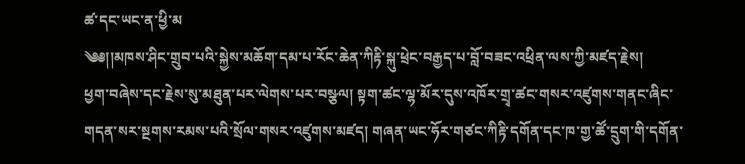ཚ་དང་ཡང་ན་ཕྱི་མ
༄༅།།མཁས་ཤིང་གྲུབ་པའི་སྐྱེས་མཆོག་དམ་པ་རོང་ཆེན་ཀིརྟི་སྐུ་ཕྲེང་བརྒྱད་པ་བློ་བཟང་འཕྲིན་ལས་ཀྱི་མཛད་རྗེས།
ཕྱག་བཞེས་དང་རྗེས་སུ་མཐུན་པར་ལེགས་པར་བསྩལ། སྟག་ཚང་ལྷ་མོར་དུས་འཁོར་གྲྭ་ཚང་གསར་འཛུགས་གནང་ཞིང་གདན་སར་སྔགས་རམས་པའི་སྲོལ་གསར་འཛུགས་མཛད། གཞན་ཡང་ཧོར་གཙང་ཀིརྟི་དགོན་དང་ཁ་གྱ་ཚོ་དྲུག་གི་དགོན་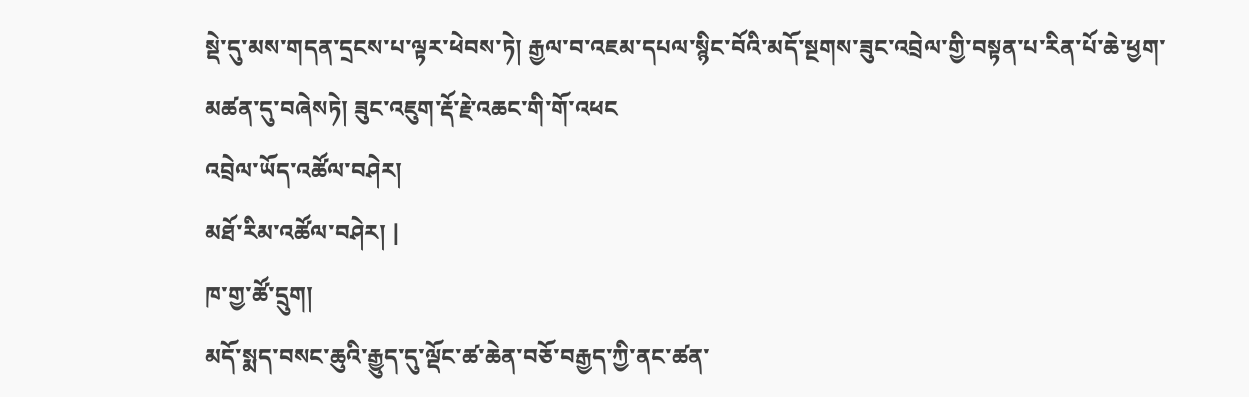སྡེ་དུ་མས་གདན་དྲངས་པ་ལྟར་ཕེབས་ཏེ། རྒྱལ་བ་འཇམ་དཔལ་སྙིང་བོའི་མདོ་སྔགས་ཟུང་འབྲེལ་གྱི་བསྟན་པ་རིན་པོ་ཆེ་ཕྱག་མཚན་དུ་བཞེསཏེ། ཟུང་འཇུག་རྡོ་རྗེ་འཆང་གི་གོ་འཕང
འབྲེལ་ཡོད་འཚོལ་བཤེར།
མཐོ་རིམ་འཚོལ་བཤེར། |
ཁ་གྱ་ཚོ་དྲུག།
མདོ་སྨད་བསང་ཆུའི་རྒྱུད་དུ་ལྡོང་ཚ་ཆེན་བཅོ་བརྒྱད་ཀྱི་ནང་ཚན་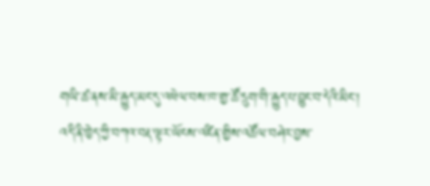གཡི་ཚ་ནས་མི་རྒྱུད་མང་དུ་འཕེལ་བས་ཁ་གྱ་ཚོ་དྲུག་གི་རྒྱུད་པ་བྱུང་བ་དེའི་མིང་།
འདི་ནི་ཁྱེད་ཀྱི་བཀའ་བརྡ་ལྟར་ཡོངས་འཛིན་གྱིས་འཚོལ་བཤེར་བྱས་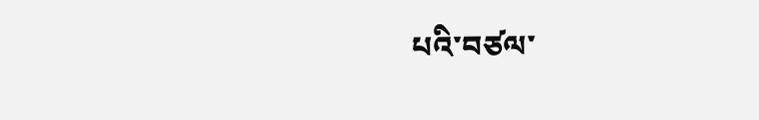པའི་བཙལ་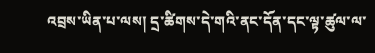འབྲས་ཡིན་པ་ལས། དྲ་ཚིགས་དེ་གའི་ནང་དོན་དང་ལྟ་ཚུལ་ལ་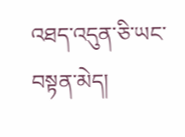འཐད་འདུན་ཅི་ཡང་བསྟན་མེད།